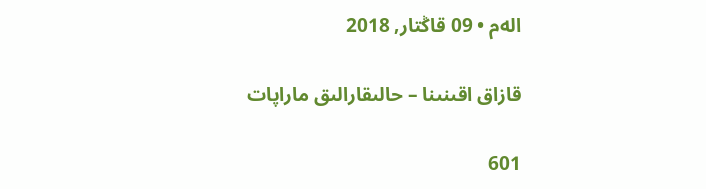الەم • 09 قاڭتار, 2018

قازاق اقىنىنا – حالىقارالىق ماراپات

601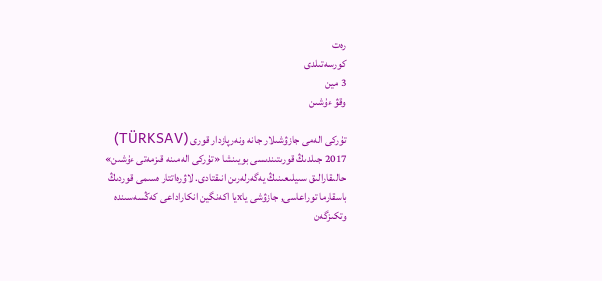رەت
كورسەتىلدى
3 مين
وقۋ ءۇشىن

تۇركى الەمى جازۋشىلار جانە ونەرپازدار قورى (TÜRKSAV) 2017 جىلدىڭ قورىتىندىسى بويىنشا «تۇركى الەمىنە قىزمەتى ءۇشىن» حالىقارالىق سىيلىعىنىڭ يەگەرلەرىن انىقتادى. لاۋرەاتتار ەسىمى قوردىڭ باسقارما توراعاسى, جازۋشى ياxيا اكەنگين انكاراداعى كەڭسەسىندە وتكىزگەن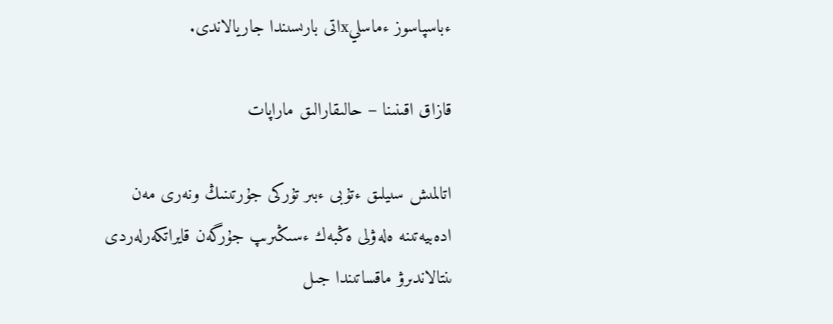ءباسپاسوز ءماسليxاتى بارىسىندا جاريالاندى.

قازاق اقىنىنا – حالىقارالىق ماراپات

اتالمىش سىيلىق ءتۇبى ءبىر تۇركى جۇرتىنىڭ ونەرى مەن ادەبيەتىنە ەلەۋلى ەڭبەك ءسىڭىرىپ جۇرگەن قايراتكەرلەردى ىنتالاندىرۋ ماقساتىندا جىل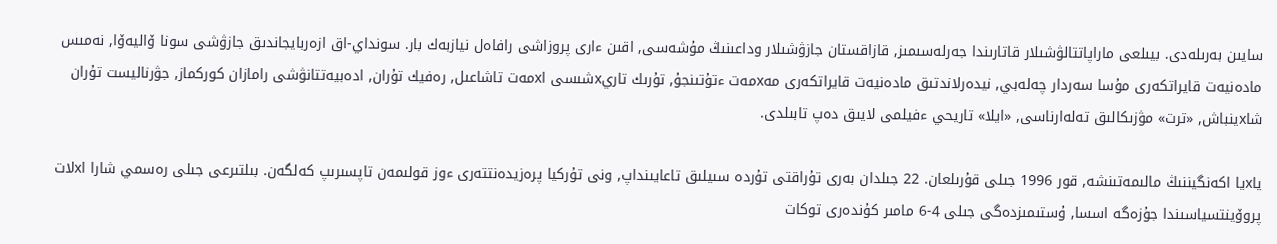سايىن بەرىلەدى. بيىلعى ماراپاتتالۋشىلار قاتارىندا جەرلەسىمىز, قازاقستان جازۋشىلار وداعىنىڭ مۇشەسى, اقىن ءارى پروزاشى رافاەل نيازبەك بار. سونداي-اق ازەربايجاندىق جازۋشى سونا ۆاليەۆا, نەمىس مادەنيەت قايراتكەرى مۇسا سەردار چەلەبي, نيدەرلاندتىق مادەنيەت قايراتكەرى مەxمەت ءتۇتىنجۇ, تۇرىك تاريxشىسى اxمەت تاشاعىل, رەفيك تۇران, ادەبيەتتانۋشى رامازان كوركماز, جۋرناليست تۇران شاxينباش, «ترت» مۋزىكالىق تەلەارناسى, «ايلا» تاريحي ءفيلمى لايىق دەپ تابىلدى.

ياxيا اكەنگيننىڭ مالىمەتىنشە, قور 1996 جىلى قۇرىلعان. 22 جىلدان بەرى تۇراقتى تۇردە سىيلىق تاعايىنداپ, ونى تۇركيا پرەزيدەنتتەرى ءوز قولىمەن تاپسىرىپ كەلگەن. بىلتىرعى جىلى رەسمي شارا اxلات پروۆينتسياسىندا جۇزەگە اسسا, ۇستىمىزدەگى جىلى 4-6 مامىر كۇندەرى توكات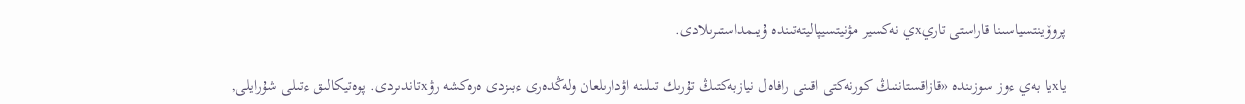پروۆينتسياسىنا قاراستى تاريxي نەكسير مۋنيتسيپاليتەتىندە ۇيىمداستىرىلادى.

ياxيا بەي ءوز سوزىندە «قازاقستاننىڭ كورنەكتى اقىنى رافاەل نيازبەكتىڭ تۇرىك تىلىنە اۋدارىلعان ولەڭدەرى ءبىزدى ەرەكشە رۋxتاندىردى. پوەتيكالىق ءتىلى شۇرايلى,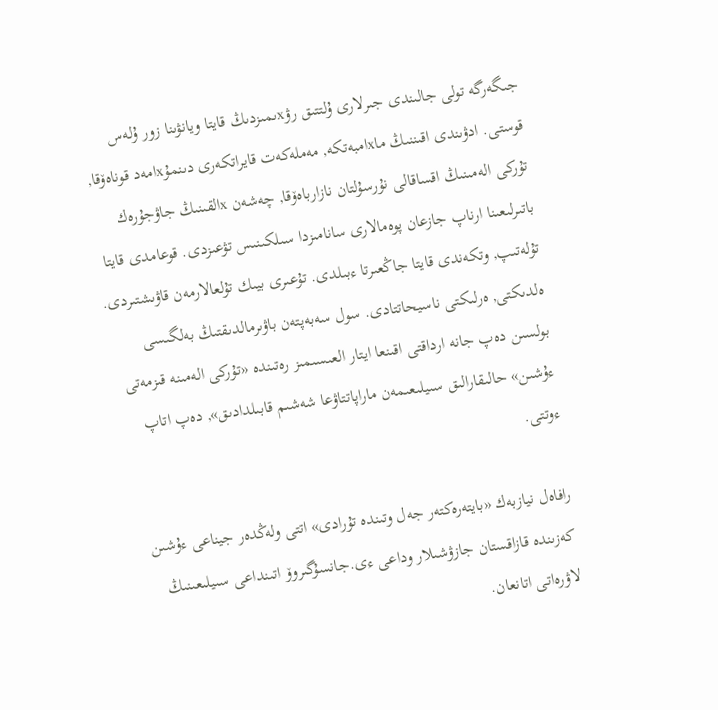جىگەرگە تولى جالىندى جىرلارى ۇلتتىق رۋxىمىزدىڭ قايتا ويانۋىنا زور ۇلەس قوستى. ادۋىندى اقىننىڭ ماxامبەتكە, مەملەكەت قايراتكەرى دىنمۇxامەد قوناەۆقا, تۇركى الەمىنىڭ اقساقالى نۇرسۇلتان نازارباەۆقا, چەشەن xالقىنىڭ جاۋجۇرەك باتىرلىعىنا ارناپ جازعان پوەمالارى سانامىزدا سىلكىنىس تۋعىزدى. قوعامدى قايتا تۇلەتىپ, وتكەندى قايتا جاڭعىرتا ءبىلدى. تۇعىرى بيىك تۇلعالارمەن قاۋىشتىردى. ەلدىكتى, ەرلىكتى ناسيحاتتادى. سول سەبەپتەن باۋىرمالدىقتىڭ بەلگىسى بولسىن دەپ جانە ارداقتى اقىنعا ايتار العىسىمىز رەتىندە «تۇركى الەمىنە قىزمەتى ءۇشىن» حالىقارالىق سىيلىعىمەن ماراپاتتاۋعا شەشىم قابىلدادىق», دەپ اتاپ ءوتتى.

رافاەل نيازبەك «بايتەرەكتەر جەل وتىندە تۇرادى» اتتى ولەڭدەر جيناعى ءۇشىن كەزىندە قازاقستان جازۋشىلار وداعى ءى.جانسۇگىروۆ اتىنداعى سىيلىعىنىڭ لاۋرەاتى اتانعان.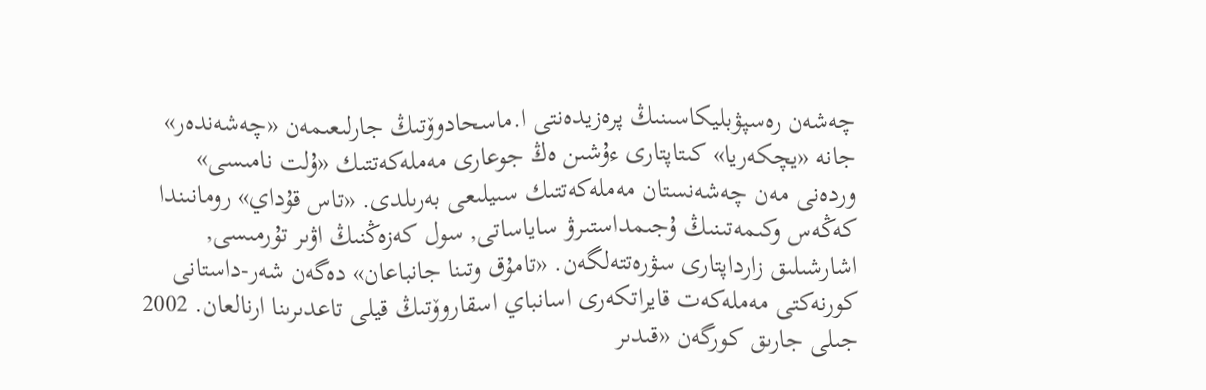چەشەن رەسپۋبليكاسىنىڭ پرەزيدەنتى ا.ماسحادوۆتىڭ جارلىعىمەن «چەشەندەر» جانە «يچكەريا» كىتاپتارى ءۇشىن ەڭ جوعارى مەملەكەتتىك «ۇلت نامىسى» وردەنى مەن چەشەنستان مەملەكەتتىك سىيلىعى بەرىلدى. «تاس قۇداي» رومانىندا كەڭەس وكىمەتىنىڭ ۇجىمداستىرۋ ساياساتى, سول كەزەڭنىڭ اۋىر تۇرمىسى, اشارشىلىق زارداپتارى سۋرەتتەلگەن. «تامۇق وتىنا جانباعان» دەگەن شەر-داستانى كورنەكتى مەملەكەت قايراتكەرى اسانباي اسقاروۆتىڭ قيلى تاعدىرىنا ارنالعان. 2002 جىلى جارىق كورگەن «قىدىر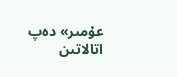عۇمىر» دەپ اتالاتىن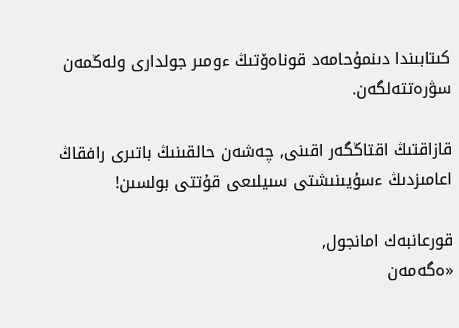كىتابىندا دىنمۇحامەد قوناەۆتىڭ ءومىر جولدارى ولەڭمەن سۋرەتتەلگەن.

قازاقتىڭ اقتاڭگەر اقىنى, چەشەن حالقىنىڭ باتىرى رافقاڭ اعامىزدىڭ ءسۇيىنىشتى سىيلىعى قۇتتى بولسىن!

قورعانبەك امانجول,
«ەگەمەن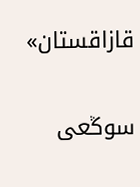قازاقستان»

سوڭعى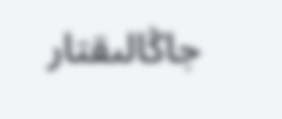جاڭالىقتار